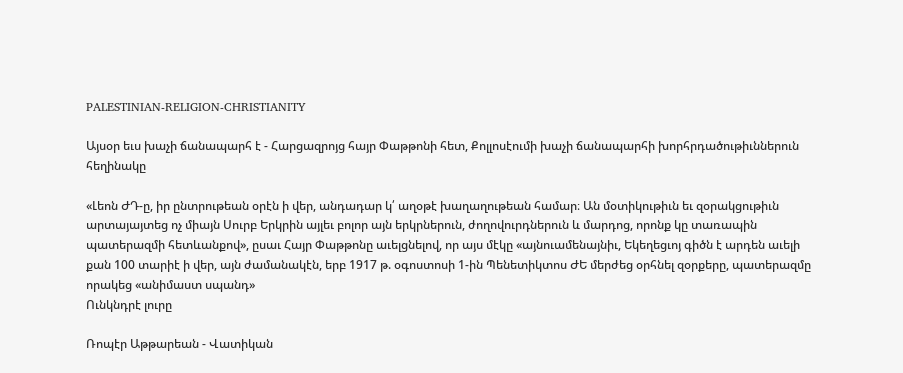PALESTINIAN-RELIGION-CHRISTIANITY

Այսօր եւս խաչի ճանապարհ է - Հարցազրոյց հայր Փաթթոնի հետ, Քոլլոսէումի խաչի ճանապարհի խորհրդածութիւններուն հեղինակը

«Լեոն ԺԴ-ը, իր ընտրութեան օրէն ի վեր, անդադար կ՛ աղօթէ խաղաղութեան համար։ Ան մօտիկութիւն եւ զօրակցութիւն արտայայտեց ոչ միայն Սուրբ Երկրին այլեւ բոլոր այն երկրներուն, ժողովուրդներուն և մարդոց, որոնք կը տառապին պատերազմի հետևանքով», ըսաւ Հայր Փաթթոնը աւելցնելով, որ այս մէկը «այնուամենայնիւ, Եկեղեցւոյ գիծն է արդեն աւելի քան 100 տարիէ ի վեր, այն ժամանակէն, երբ 1917 թ. օգոստոսի 1-ին Պենետիկտոս ԺԵ մերժեց օրհնել զօրքերը, պատերազմը որակեց «անիմաստ սպանդ»
Ունկնդրէ լուրը

Ռոպէր Աթթարեան - Վատիկան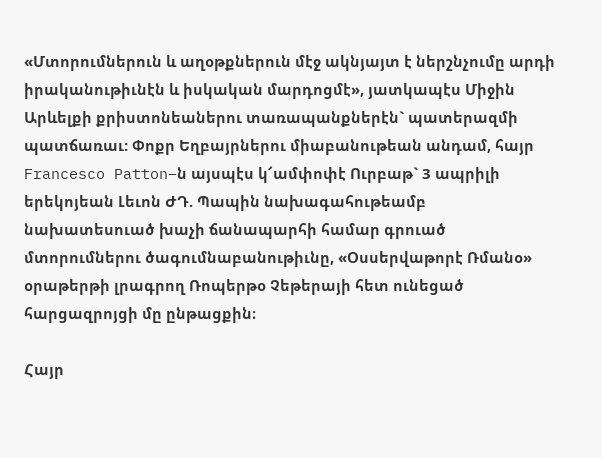«Մտորումներուն և աղօթքներուն մէջ ակնյայտ է ներշնչումը արդի իրականութիւնէն և իսկական մարդոցմէ», յատկապէս Միջին Արևելքի քրիստոնեաներու տառապանքներէն` պատերազմի պատճառաւ: Փոքր Եղբայրներու միաբանութեան անդամ, հայր Francesco Patton–ն այսպէս կ՜ամփոփէ Ուրբաթ` 3 ապրիլի երեկոյեան Լեւոն ԺԴ. Պապին նախագահութեամբ նախատեսուած խաչի ճանապարհի համար գրուած մտորումներու ծագումնաբանութիւնը, «Օսսերվաթորէ Ռմանօ» օրաթերթի լրագրող Ռոպերթօ Չեթերայի հետ ունեցած հարցազրոյցի մը ընթացքին։

Հայր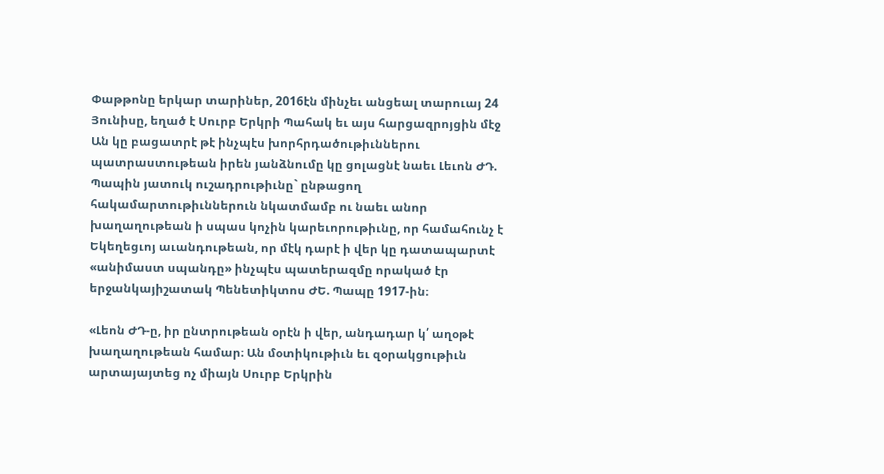Փաթթոնը երկար տարիներ, 2016էն մինչեւ անցեալ տարուայ 24 Յունիսը, եղած է Սուրբ Երկրի Պահակ եւ այս հարցազրոյցին մէջ Ան կը բացատրէ թէ ինչպէս խորհրդածութիւններու պատրաստութեան իրեն յանձնումը կը ցոլացնէ նաեւ Լեւոն ԺԴ. Պապին յատուկ ուշադրութիւնը` ընթացող հակամարտութիւններուն նկատմամբ ու նաեւ անոր խաղաղութեան ի սպաս կոչին կարեւորութիւնը, որ համահունչ է Եկեղեցւոյ աւանդութեան, որ մէկ դարէ ի վեր կը դատապարտէ «անիմաստ սպանդը» ինչպէս պատերազմը որակած էր երջանկայիշատակ Պենետիկտոս ԺԵ. Պապը 1917-ին։

«Լեոն ԺԴ-ը, իր ընտրութեան օրէն ի վեր, անդադար կ՛ աղօթէ խաղաղութեան համար։ Ան մօտիկութիւն եւ զօրակցութիւն արտայայտեց ոչ միայն Սուրբ Երկրին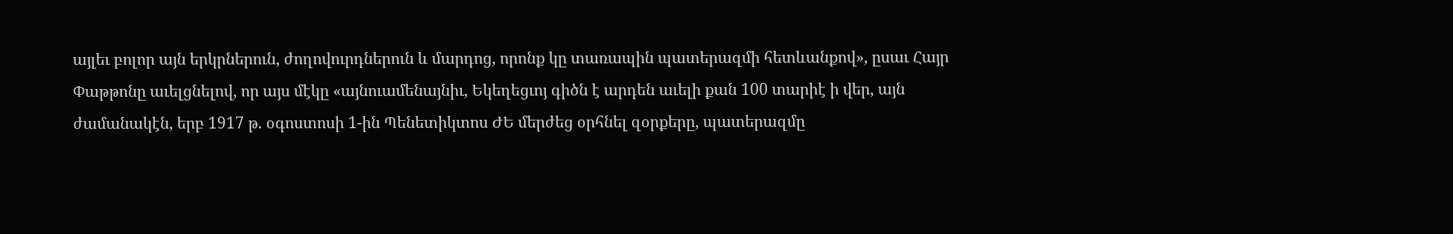այլեւ բոլոր այն երկրներուն, ժողովուրդներուն և մարդոց, որոնք կը տառապին պատերազմի հետևանքով», ըսաւ Հայր Փաթթոնը աւելցնելով, որ այս մէկը «այնուամենայնիւ, Եկեղեցւոյ գիծն է արդեն աւելի քան 100 տարիէ ի վեր, այն ժամանակէն, երբ 1917 թ. օգոստոսի 1-ին Պենետիկտոս ԺԵ մերժեց օրհնել զօրքերը, պատերազմը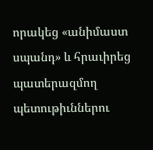որակեց «անիմաստ սպանդ» և հրաւիրեց պատերազմող պետութիւններու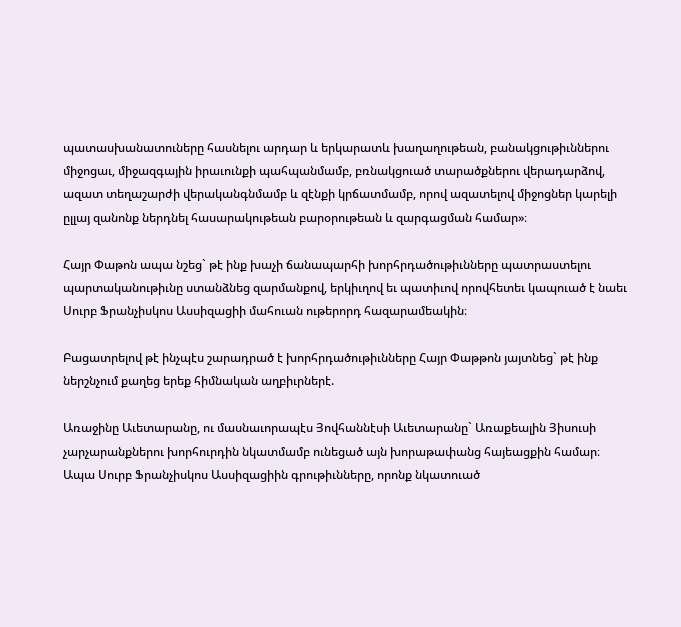պատասխանատուները հասնելու արդար և երկարատև խաղաղութեան, բանակցութիւններու միջոցաւ, միջազգային իրաւունքի պահպանմամբ, բռնակցուած տարածքներու վերադարձով, ազատ տեղաշարժի վերականգնմամբ և զէնքի կրճատմամբ, որով ազատելով միջոցներ կարելի ըլլայ զանոնք ներդնել հասարակութեան բարօրութեան և զարգացման համար»։

Հայր Փաթոն ապա նշեց` թէ ինք խաչի ճանապարհի խորհրդածութիւնները պատրաստելու պարտականութիւնը ստանձնեց զարմանքով, երկիւղով եւ պատիւով որովհետեւ կապուած է նաեւ Սուրբ Ֆրանչիսկոս Ասսիզացիի մահուան ութերորդ հազարամեակին։

Բացատրելով թէ ինչպէս շարադրած է խորհրդածութիւնները Հայր Փաթթոն յայտնեց` թէ ինք ներշնչում քաղեց երեք հիմնական աղբիւրներէ.

Առաջինը Աւետարանը, ու մասնաւորապէս Յովհաննէսի Աւետարանը` Առաքեալին Յիսուսի չարչարանքներու խորհուրդին նկատմամբ ունեցած այն խորաթափանց հայեացքին համար։ Ապա Սուրբ Ֆրանչիսկոս Ասսիզացիին գրութիւնները, որոնք նկատուած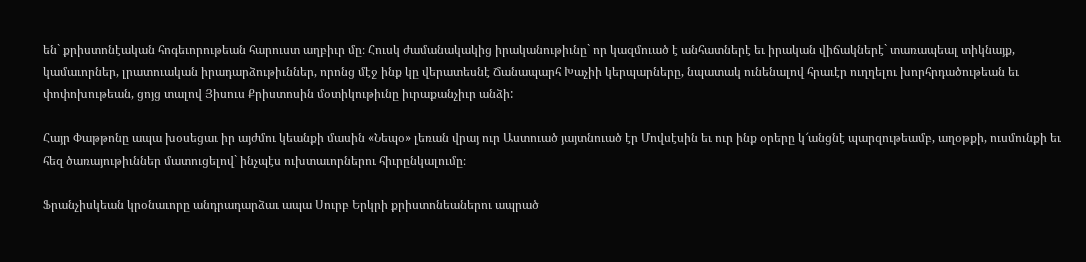են` քրիստոնէական հոգեւորութեան հարուստ աղբիւր մը։ Հուսկ ժամանակակից իրականութիւնը` որ կազմուած է անհատներէ եւ իրական վիճակներէ` տառապեալ տիկնայք, կամաւորներ, լրատուական իրադարձութիւններ, որոնց մէջ ինք կը վերատեսնէ Ճանապարհ Խաչիի կերպարները, նպատակ ունենալով հրաւէր ուղղելու խորհրդածութեան եւ փոփոխութեան, ցոյց տալով Յիսուս Քրիստոսին մօտիկութիւնը իւրաքանչիւր անձի:

Հայր Փաթթոնը ապա խօսեցաւ իր այժմու կեանքի մասին «Նեպօ» լեռան վրայ ուր Աստուած յայտնուած էր Մովսէսին եւ ուր ինք օրերը կ՜անցնէ պարզութեամբ, աղօթքի, ուսմունքի եւ հեզ ծառայութիւններ մատուցելով` ինչպէս ուխտաւորներու հիւրընկալումը։

Ֆրանչիսկեան կրօնաւորը անդրադարձաւ ապա Սուրբ Երկրի քրիստոնեաներու ապրած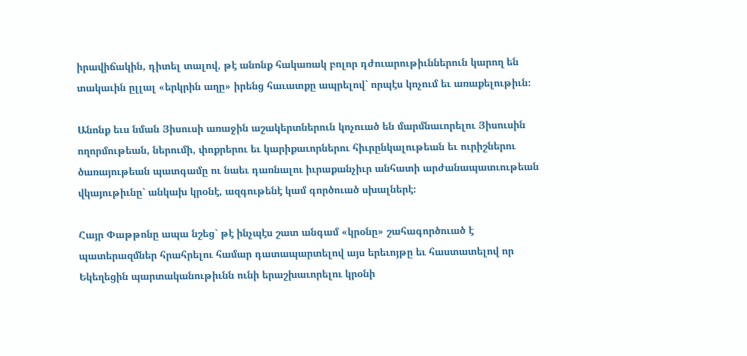իրավիճակին, դիտել տալով, թէ անոնք հակառակ բոլոր դժուարութիւններուն կարող են տակաւին ըլլալ «երկրին աղը» իրենց հաւատքը ապրելով` որպէս կոչում եւ առաքելութիւն։

Անոնք եւս նման Յիսուսի առաջին աշակերտներուն կոչուած են մարմնաւորելու Յիսուսին ողորմութեան, ներումի, փոքրերու եւ կարիքաւորներու հիւրընկալութեան եւ ուրիշներու ծառայութեան պատգամը ու նաեւ դառնալու իւրաքանչիւր անհատի արժանապատւութեան վկայութիւնը` անկախ կրօնէ, ազգութենէ կամ գործուած սխալներէ։

Հայր Փաթթոնը ապա նշեց` թէ ինչպէս շատ անգամ «կրօնը» շահագործուած է պատերազմներ հրահրելու համար դատապարտելով այս երեւոյթը եւ հաստատելով որ Եկեղեցին պարտականութիւնն ունի երաշխաւորելու կրօնի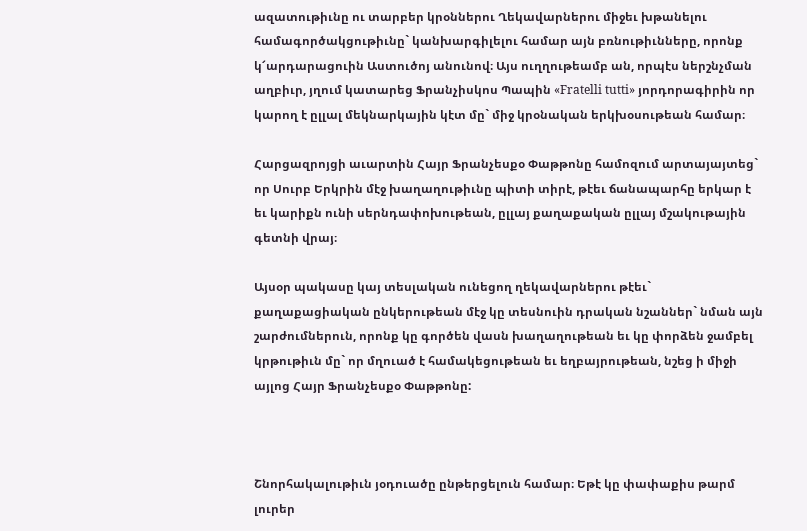ազատութիւնը ու տարբեր կրօններու Ղեկավարներու միջեւ խթանելու համագործակցութիւնը` կանխարգիլելու համար այն բռնութիւնները, որոնք կ՜արդարացուին Աստուծոյ անունով։ Այս ուղղութեամբ ան, որպէս ներշնչման աղբիւր, յղում կատարեց Ֆրանչիսկոս Պապին «Fratelli tutti» յորդորագիրին որ կարող է ըլլալ մեկնարկային կէտ մը` միջ կրօնական երկխօսութեան համար։

Հարցազրոյցի աւարտին Հայր Ֆրանչեսքօ Փաթթոնը համոզում արտայայտեց` որ Սուրբ Երկրին մէջ խաղաղութիւնը պիտի տիրէ, թէեւ ճանապարհը երկար է եւ կարիքն ունի սերնդափոխութեան, ըլլայ քաղաքական ըլլայ մշակութային գետնի վրայ։

Այսօր պակասը կայ տեսլական ունեցող ղեկավարներու թէեւ` քաղաքացիական ընկերութեան մէջ կը տեսնուին դրական նշաններ` նման այն շարժումներուն, որոնք կը գործեն վասն խաղաղութեան եւ կը փորձեն ջամբել կրթութիւն մը` որ մղուած է համակեցութեան եւ եղբայրութեան, նշեց ի միջի այլոց Հայր Ֆրանչեսքօ Փաթթոնը:



Շնորհակալութիւն յօդուածը ընթերցելուն համար։ Եթէ կը փափաքիս թարմ լուրեր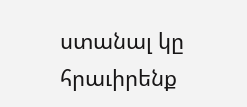ստանալ կը հրաւիրենք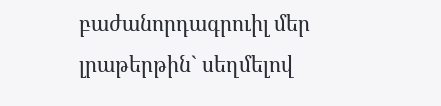բաժանորդագրուիլ մեր լրաթերթին` սեղմելով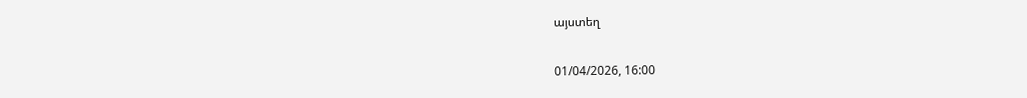այստեղ

01/04/2026, 16:00